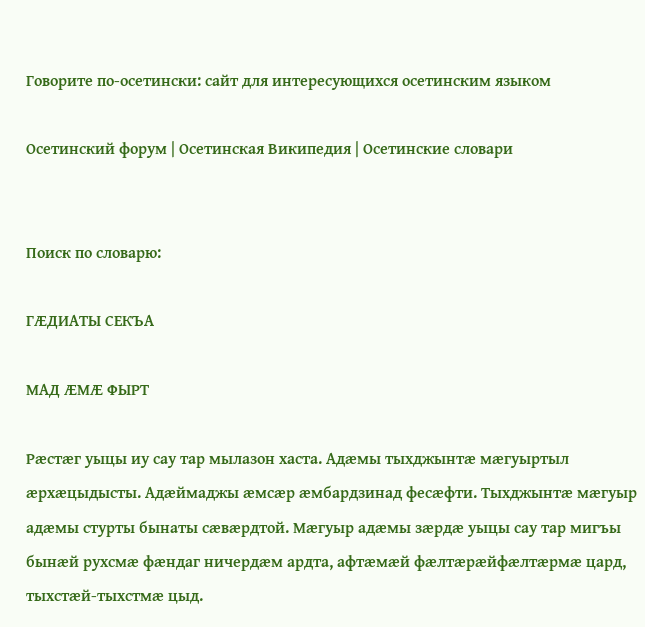Говорите по-осетински: сайт для интересующихся осетинским языком

Осетинский форум | Осетинская Википедия | Осетинские словари


Поиск по словарю:

ГÆДИАТЫ СЕКЪА

МАД ÆМÆ ФЫРТ

Рæстæг уыцы иу сау тар мылазон хаста. Адæмы тыхджынтæ мæгуыртыл æрхæцыдысты. Адæймаджы æмсæр æмбардзинад фесæфти. Тыхджынтæ мæгуыр адæмы стурты бынаты сæвæрдтой. Мæгуыр адæмы зæрдæ уыцы сау тар мигъы бынæй рухсмæ фæндаг ничердæм ардта, афтæмæй фæлтæрæйфæлтæрмæ цард, тыхстæй-тыхстмæ цыд.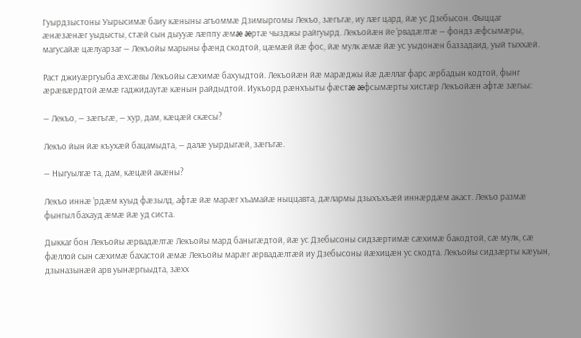Гуырдзыстоны Уырысимæ баиу кæныны агъоммæ Дзимыргомы Лекъо, зæгъгæ, иу лæг цард, йæ ус Дзебысон. Фыццаг æнæзæнæг уыдысты, стæй сын дыууæ лæппу æмæ æртæ чызджы райгуырд. Лекъойæн йе ’рвадæлтæ — фондз æфсымæры, магусайæ цæлуарзаг — Лекъойы марыны фæнд скодтой, цæмæй йæ фос, йæ мулк æмæ йæ ус уыдонæн баззадаид, уый тыххæй.

Раст джиуæргуыба æхсæвы Лекъойы сæхимæ бахуыдтой. Лекъойæн йæ марæджы йæ дæллаг фарс æрбадын кодтой, фынг æрæвæрдтой æмæ гаджидаутæ кæнын райдыдтой. Иукъорд рæнхъыты фæстæ æфсымæрты хистæр Лекъойæн афтæ зæгьы:

— Лекъо, — зæгъгæ, — хур, дам, кæцæй скæсы?

Лекъо йын йæ къухæй бацамыдта, — далæ уырдыгæй, зæгъгæ.

— Ныгуылгæ та, дам, кæцæй акæны?

Лекъо иннæ ’рдæм куыд фæзылд, афтæ йæ марæг хъамайæ ныццавта, дæлармы дзыхъхъæй иннæрдæм акаст. Лекъо размæ фынгыл бахауд æмæ йæ уд систа.

Дыккаг бон Лекъойы æрвадæлтæ Лекъойы мард баныгæдтой, йæ ус Дзебысоны сидзæртимæ сæхимæ бакодтой, сæ мулк, сæ фæллой сын сæхимæ бахастой æмæ Лекъойы марæг æрвадæлтæй иу Дзебысоны йæхицæн ус скодта. Лекъойы сидзæрты кæуын, дзыназынæй арв уынæргьыдта, зæхх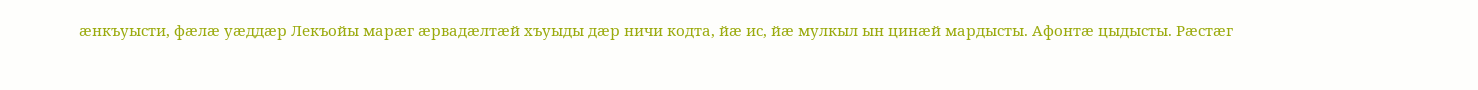æнкъуысти, фæлæ уæддæр Лекъойы марæг æрвадæлтæй хъуыды дæр ничи кодта, йæ ис, йæ мулкыл ын цинæй мардысты. Афонтæ цыдысты. Рæстæг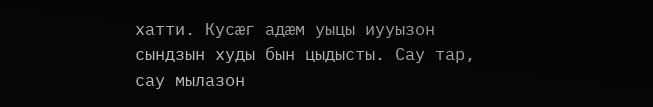хатти. Кусæг адæм уыцы иууызон сындзын худы бын цыдысты. Сау тар, сау мылазон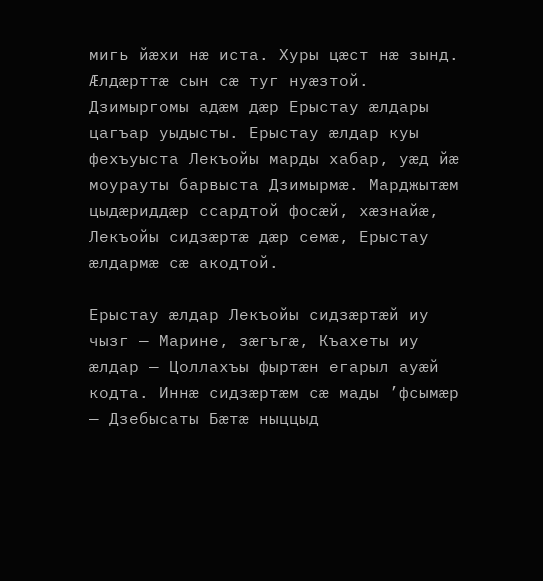мигь йæхи нæ иста. Хуры цæст нæ зынд. Æлдæрттæ сын сæ туг нуæзтой. Дзимыргомы адæм дæр Ерыстау æлдары цагъар уыдысты. Ерыстау æлдар куы фехъуыста Лекъойы марды хабар, уæд йæ моурауты барвыста Дзимырмæ. Марджытæм цыдæриддæр ссардтой фосæй, хæзнайæ, Лекъойы сидзæртæ дæр семæ, Ерыстау æлдармæ сæ акодтой.

Ерыстау æлдар Лекъойы сидзæртæй иу чызг — Марине, зæгъгæ, Къахеты иу æлдар — Цоллахъы фыртæн егарыл ауæй кодта. Иннæ сидзæртæм сæ мады ’фсымæр — Дзебысаты Бæтæ ныццыд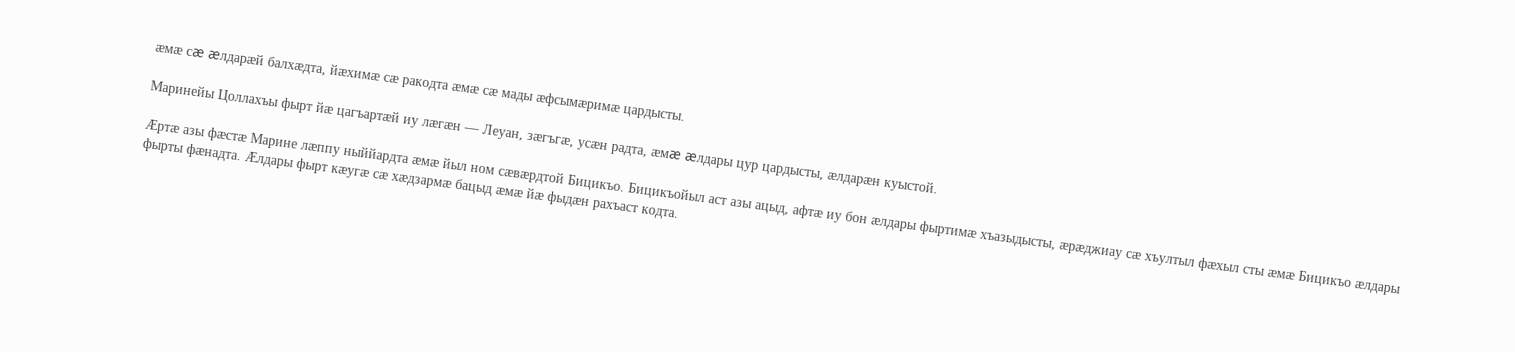æмæ сæ æлдарæй балхæдта, йæхимæ сæ ракодта æмæ сæ мады æфсымæримæ цардысты.

Маринейы Цоллахъы фырт йæ цагъартæй иу лæгæн — Леуан, зæгъгæ, усæн радта, æмæ æлдары цур цардысты, æлдарæн куыстой.

Æртæ азы фæстæ Марине лæппу ныййардта æмæ йыл ном сæвæрдтой Бицикъо. Бицикъойыл аст азы ацыд, афтæ иу бон æлдары фыртимæ хъазыдысты, æрæджиау сæ хъултыл фæхыл сты æмæ Бицикъо æлдары фырты фæнадта. Æлдары фырт кæугæ сæ хæдзармæ бацыд æмæ йæ фыдæн рахъаст кодта.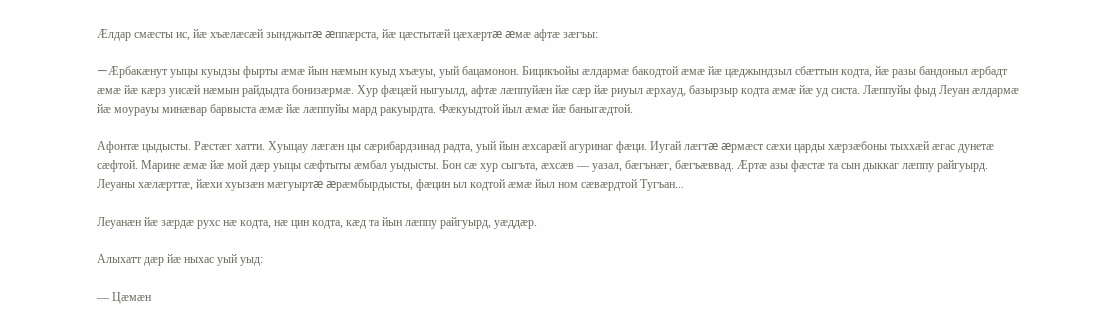Æлдар смæсты ис, йæ хъæлæсæй зынджытæ æппæрста, йæ цæстытæй цæхæртæ æмæ афтæ зæгъы:

—Æрбакæнут уыцы куыдзы фырты æмæ йын нæмын куыд хъæуы, уый бацамонон. Бицикъойы æлдармæ бакодтой æмæ йæ цæджындзыл сбæттын кодта, йæ разы бандоныл æрбадт æмæ йæ кæрз уисæй нæмын райдыдта бонизæрмæ. Хур фæцæй ныгуылд, афтæ лæппуйæн йæ сæр йæ риуыл æрхауд, базырзыр кодта æмæ йæ уд систа. Лæппуйы фыд Леуан æлдармæ йæ моурауы минæвар барвыста æмæ йæ лæппуйы мард ракуырдта. Фæкуыдтой йыл æмæ йæ баныгæдтой.

Афонтæ цыдысты. Рæстæг хатти. Хуыцау лæгæн цы сæрибардзинад радта, уый йын æхсарæй агуринаг фæци. Иугай лæгтæ æрмæст сæхи царды хæрзæбоны тыххæй æгас дунетæ сæфтой. Марине æмæ йæ мой дæр уыцы сæфтыты æмбал уыдысты. Бон сæ хур сыгъта, æхсæв — уазал, бæгънæг, бæгъæввад. Æртæ азы фæстæ та сын дыккаг лæппу райгуырд. Леуаны хæлæрттæ, йæхи хуызæн мæгуыртæ æрæмбырдысты, фæцин ыл кодтой æмæ йыл ном сæвæрдтой Тугъан...

Леуанæн йæ зæрдæ рухс нæ кодта, нæ цин кодта, кæд та йын лæппу райгуырд, уæддæр.

Алыхатт дæр йæ ныхас уый уыд:

— Цæмæн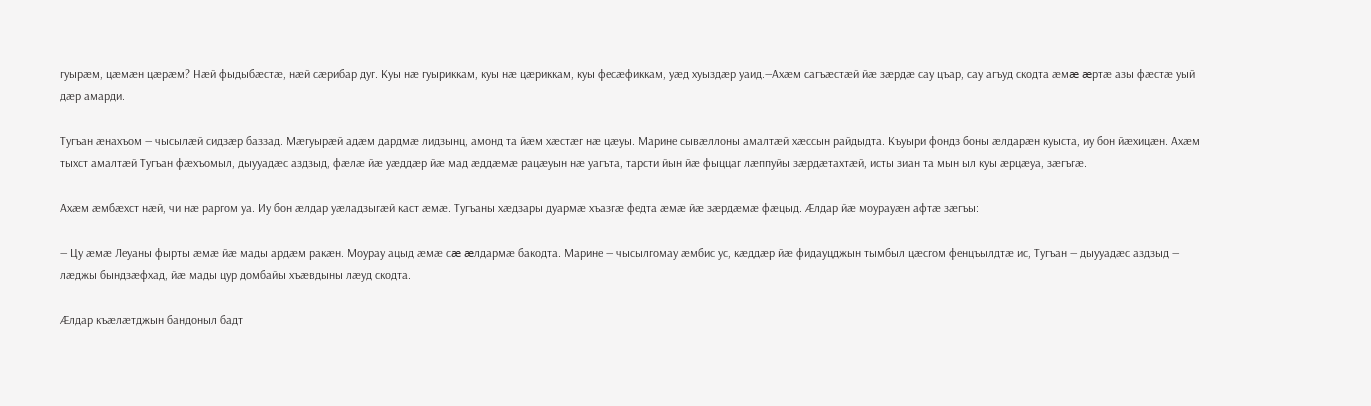гуырæм, цæмæн цæрæм? Нæй фыдыбæстæ, нæй сæрибар дуг. Куы нæ гуыриккам, куы нæ цæриккам, куы фесæфиккам, уæд хуыздæр уаид.—Ахæм сагъæстæй йæ зæрдæ сау цъар, сау агъуд скодта æмæ æртæ азы фæстæ уый дæр амарди.

Тугъан æнахъом — чысылæй сидзæр баззад. Мæгуырæй адæм дардмæ лидзынц, амонд та йæм хæстæг нæ цæуы. Марине сывæллоны амалтæй хæссын райдыдта. Къуыри фондз боны æлдарæн куыста, иу бон йæхицæн. Ахæм тыхст амалтæй Тугъан фæхъомыл, дыууадæс аздзыд, фæлæ йæ уæддæр йæ мад æддæмæ рацæуын нæ уагъта, тарсти йын йæ фыццаг лæппуйы зæрдæтахтæй, исты зиан та мын ыл куы æрцæуа, зæгъгæ.

Ахæм æмбæхст нæй, чи нæ раргом уа. Иу бон æлдар уæладзыгæй каст æмæ. Тугъаны хæдзары дуармæ хъазгæ федта æмæ йæ зæрдæмæ фæцыд. Æлдар йæ моурауæн афтæ зæгъы:

— Цу æмæ Леуаны фырты æмæ йæ мады ардæм ракæн. Моурау ацыд æмæ сæ æлдармæ бакодта. Марине — чысылгомау æмбис ус, кæддæр йæ фидауцджын тымбыл цæсгом фенцъылдтæ ис, Тугъан — дыууадæс аздзыд — лæджы бындзæфхад, йæ мады цур домбайы хъæвдыны лæуд скодта.

Æлдар къæлæтджын бандоныл бадт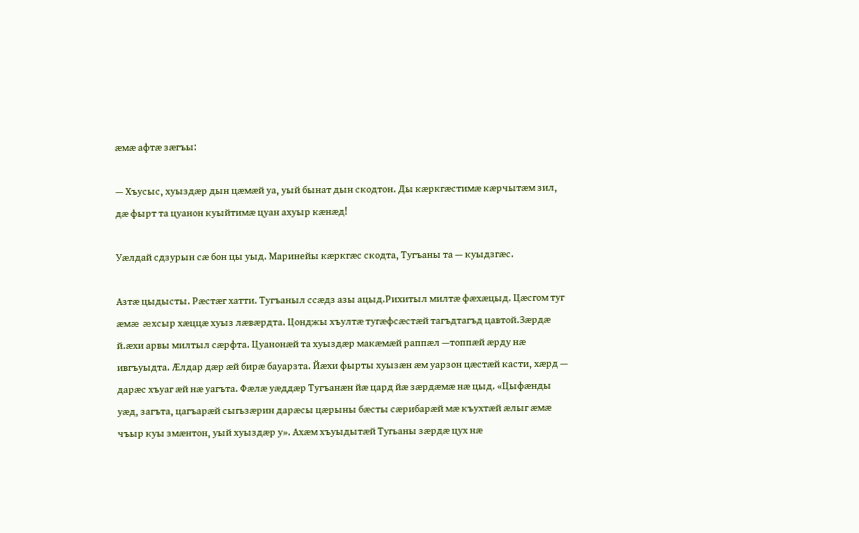æмæ афтæ зæгъы:

— Хъусыс, хуыздæр дын цæмæй уа, уый бынат дын скодтон. Ды кæркгæстимæ кæрчытæм зил, дæ фырт та цуанон куыйтимæ цуан ахуыр кæнæд!

Уæлдай сдзурын сæ бон цы уыд. Маринейы кæркгæс скодта, Тугъаны та — куыдзгæс.

Азтæ цыдысты. Рæстæг хатти. Тугъаныл ссæдз азы ацыд.Рихитыл милтæ фæхæцыд. Цæсгом туг æмæ æхсыр хæццæ хуыз лæвæрдта. Цонджы хъултæ тугæфсæстæй тагъдтагъд цавтой.Зæрдæ й.æхи арвы милтыл сæрфта. Цуанонæй та хуыздæр макæмæй раппæл —топпæй æрду нæ ивгъуыдта. Æлдар дæр æй бирæ бауарзта. Йæхи фырты хуызæн æм уарзон цæстæй касти, хæрд — дарæс хъуаг æй нæ уагъта. Фæлæ уæддæр Тугъанæн йæ цард йæ зæрдæмæ нæ цыд. «Цыфæнды уæд, загъта, цагъарæй сыгьзæрин дарæсы цæрыны бæсты сæрибарæй мæ къухтæй æлыг æмæ чъыр куы змæнтон, уый хуыздæр у». Ахæм хъуыдытæй Тугьаны зæрдæ цух нæ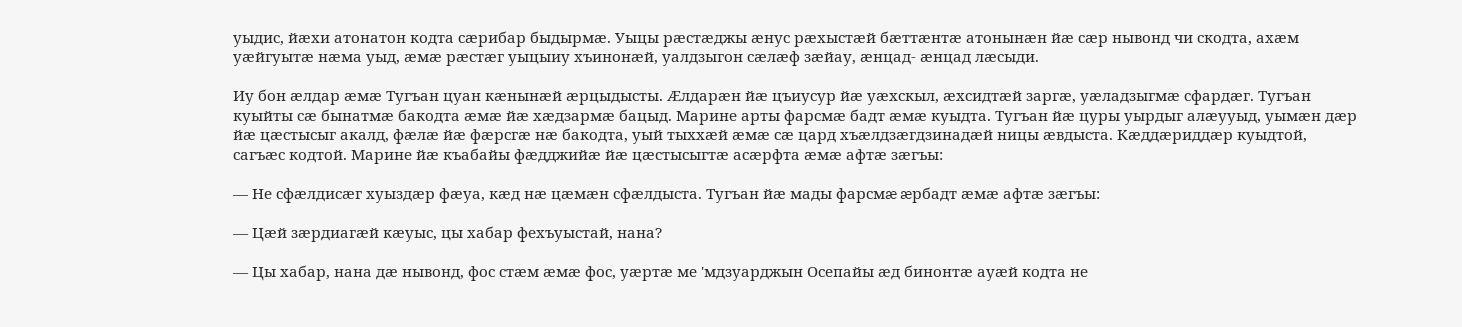уыдис, йæхи атонатон кодта сæрибар быдырмæ. Уыцы рæстæджы æнус рæхыстæй бæттæнтæ атонынæн йæ сæр нывонд чи скодта, ахæм уæйгуытæ нæма уыд, æмæ рæстæг уыцыиу хъинонæй, уалдзыгон сæлæф зæйау, æнцад- æнцад лæсыди.

Иу бон æлдар æмæ Тугъан цуан кæнынæй æрцыдысты. Æлдарæн йæ цъиусур йæ уæхскыл, æхсидтæй заргæ, уæладзыгмæ сфардæг. Тугъан куыйты сæ бынатмæ бакодта æмæ йæ хæдзармæ бацыд. Марине арты фарсмæ бадт æмæ куыдта. Тугъан йæ цуры уырдыг алæууыд, уымæн дæр йæ цæстысыг акалд, фæлæ йæ фæрсгæ нæ бакодта, уый тыххæй æмæ сæ цард хъæлдзæгдзинадæй ницы æвдыста. Кæддæриддæр куыдтой, сагъæс кодтой. Марине йæ къабайы фæдджийæ йæ цæстысыгтæ асæрфта æмæ афтæ зæгъы:

— Не сфæлдисæг хуыздæр фæуа, кæд нæ цæмæн сфæлдыста. Тугъан йæ мады фарсмæ æрбадт æмæ афтæ зæгъы:

— Цæй зæрдиагæй кæуыс, цы хабар фехъуыстай, нана?

— Цы хабар, нана дæ нывонд, фос стæм æмæ фос, уæртæ ме 'мдзуарджын Осепайы æд бинонтæ ауæй кодта не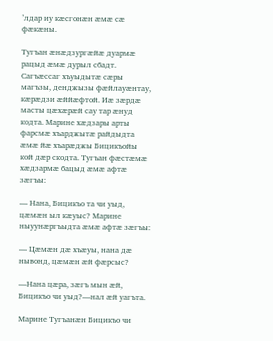’лдар иу кæсгонæн æмæ сæ фæкæны.

Тугъан æнæдзургæйæ дуармæ рацыд æмæ дурыл сбадт. Сагъæссаг хъуыдытæ сæры магъзы, денджызы фæйлауæнтау, кæрæдзи æййæфтой. Иæ зæрдæ масты цæхæрæй сау тар æнуд кодта. Марине хæдзары арты фарсмæ хъарджытæ райдыдта æмæ йæ хъарæджы Бицикъойы кой дæр скодта. Тугъан фæстæмæ хæдзармæ бацыд æмæ афтæ зæгъы:

— Нана, Бицикъо та чи уыд, цæмæн ыл кæуыс? Марине ныуунæргъыдта æмæ афтæ зæгъы:

— Цæмæн дæ хъæуы, нана дæ нывонд, цæмæн æй фæрсыс?

—Нана цæра, зæгъ мын æй, Бицикъо чи уыд?—нал æй уагъта.

Марине Тугъанæн Бицикъо чи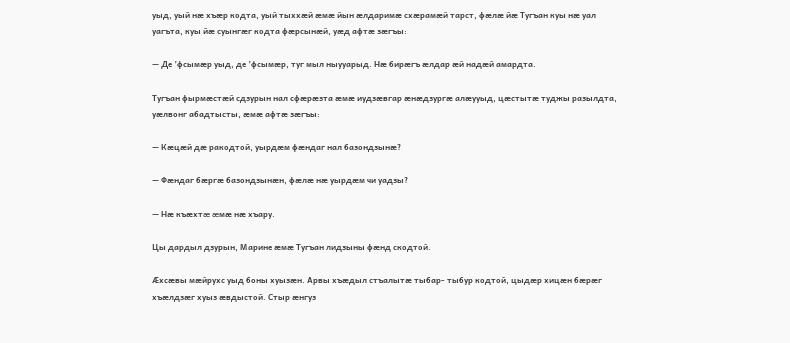уыд, уый нæ хъæр кодта, уый тыххæй æмæ йын æлдаримæ схæрамæй тарст, фæлæ йæ Тугъан куы нæ уал уагъта, куы йæ суынгæг кодта фæрсынæй, уæд афтæ зæгъы:

— Де ’фсымæр уыд, де ’фсымæр, туг мыл ныууарыд. Нæ бирæгъ æлдар æй надæй амардта.

Тугъан фырмæстæй сдзурын нал сфæрæзта æмæ иудзæвгар æнæдзургæ алæууыд, цæстытæ туджы разылдта, уæлвонг абадтысты, æмæ афтæ зæгъы:

— Кæцæй дæ ракодтой, уырдæм фæндаг нал базондзынæ?

— Фæндаг бæргæ базондзынæн, фæлæ нæ уырдæм чи уадзы?

— Нæ къæхтæ æмæ нæ хъару.

Цы дардыл дзурын, Марине æмæ Тугъан лидзыны фæнд скодтой.

Æхсæвы мæйрухс уыд боны хуызæн. Арвы хъæдыл стъалытæ тыбар- тыбур кодтой, цыдæр хицæн бæрæг хъæлдзæг хуыз æвдыстой. Стыр æнгуз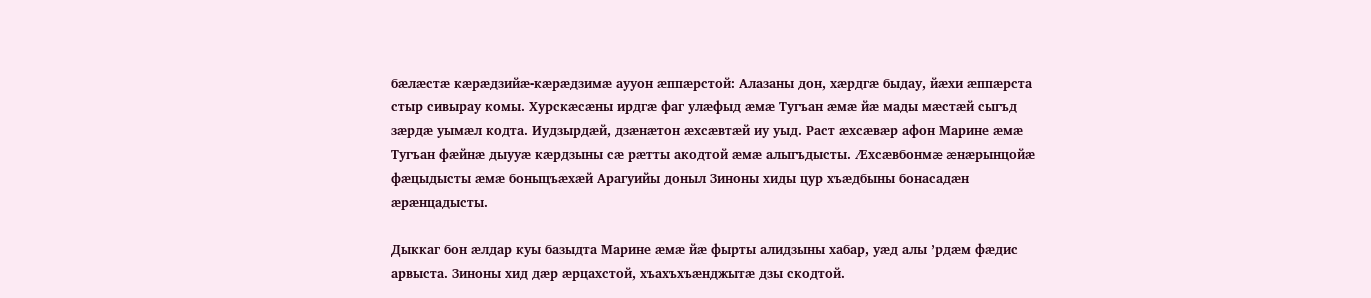бæлæстæ кæрæдзийæ-кæрæдзимæ аууон æппæрстой: Алазаны дон, хæрдгæ быдау, йæхи æппæрста стыр сивырау комы. Хурскæсæны ирдгæ фаг улæфыд æмæ Тугъан æмæ йæ мады мæстæй сыгъд зæрдæ уымæл кодта. Иудзырдæй, дзæнæтон æхсæвтæй иу уыд. Раст æхсæвæр афон Марине æмæ Тугъан фæйнæ дыууæ кæрдзыны сæ рæтты акодтой æмæ алыгъдысты. Æхсæвбонмæ æнæрынцойæ фæцыдысты æмæ боныцъæхæй Арагуийы доныл Зиноны хиды цур хъæдбыны бонасадæн æрæнцадысты.

Дыккаг бон æлдар куы базыдта Марине æмæ йæ фырты алидзыны хабар, уæд алы ’рдæм фæдис арвыста. Зиноны хид дæр æрцахстой, хъахъхъæнджытæ дзы скодтой.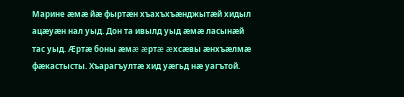Марине æмæ йæ фыртæн хъахъхъæнджытæй хидыл ацæуæн нал уыд. Дон та ивылд уыд æмæ ласынæй тас уыд. Æртæ боны æмæ æртæ æхсæвы æнхъæлмæ фæкастысты. Хъарагъултæ хид уæгьд нæ уагътой.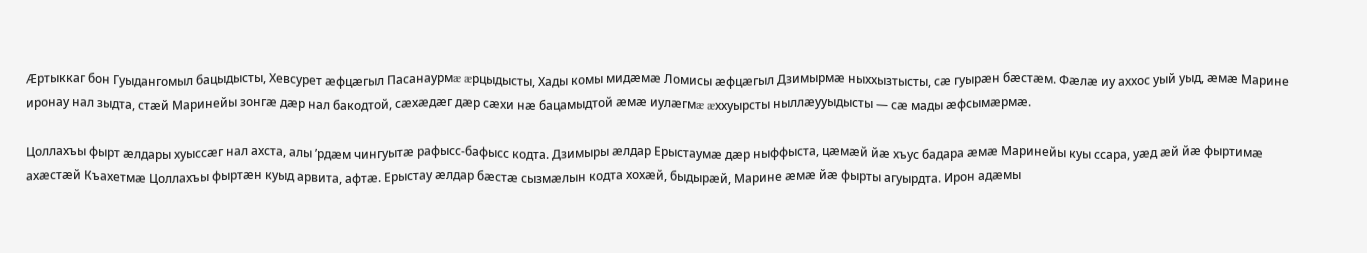Æртыккаг бон Гуыдангомыл бацыдысты, Хевсурет æфцæгыл Пасанаурмæ æрцыдысты, Хады комы мидæмæ Ломисы æфцæгыл Дзимырмæ ныххызтысты, сæ гуырæн бæстæм. Фæлæ иу аххос уый уыд, æмæ Марине иронау нал зыдта, стæй Маринейы зонгæ дæр нал бакодтой, сæхæдæг дæр сæхи нæ бацамыдтой æмæ иулæгмæ æххуырсты ныллæууыдысты — сæ мады æфсымæрмæ.

Цоллахъы фырт æлдары хуыссæг нал ахста, алы ’рдæм чингуытæ рафысс-бафысс кодта. Дзимыры æлдар Ерыстаумæ дæр ныффыста, цæмæй йæ хъус бадара æмæ Маринейы куы ссара, уæд æй йæ фыртимæ ахæстæй Къахетмæ Цоллахъы фыртæн куыд арвита, афтæ. Ерыстау æлдар бæстæ сызмæлын кодта хохæй, быдырæй, Марине æмæ йæ фырты агуырдта. Ирон адæмы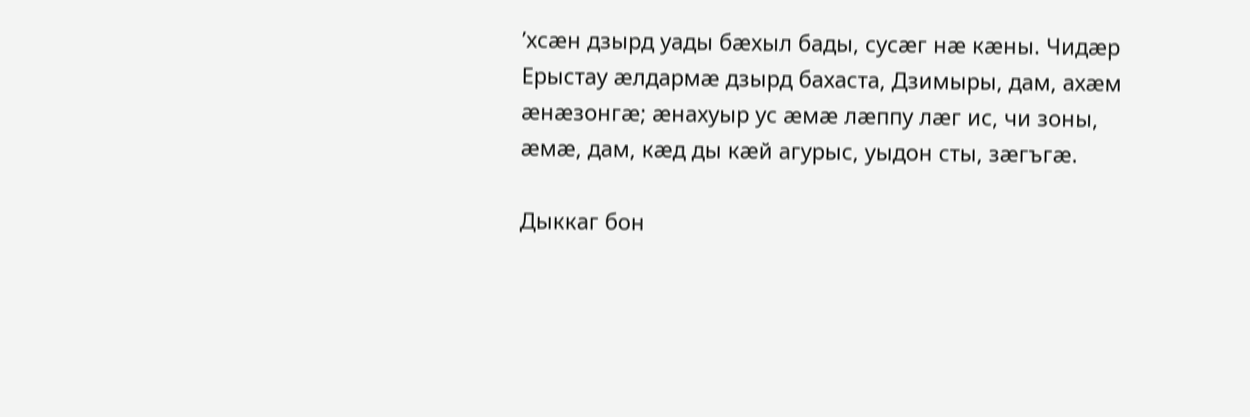’хсæн дзырд уады бæхыл бады, сусæг нæ кæны. Чидæр Ерыстау æлдармæ дзырд бахаста, Дзимыры, дам, ахæм æнæзонгæ; æнахуыр ус æмæ лæппу лæг ис, чи зоны, æмæ, дам, кæд ды кæй агурыс, уыдон сты, зæгъгæ.

Дыккаг бон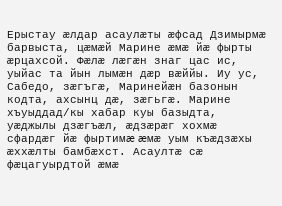Ерыстау æлдар асаулæты æфсад Дзимырмæ барвыста, цæмæй Марине æмæ йæ фырты æрцахсой. Фæлæ лæгæн знаг цас ис, уыйас та йын лымæн дæр вæййы. Иу ус, Сабедо, зæгъгæ, Маринейæн базонын кодта, ахсынц дæ, зæгьгæ. Марине хъуыддад/кы хабар куы базыдта, уæджылы дзæгъæл, æдзæрæг хохмæ сфардæг йæ фыртимæ æмæ уым къæдзæхы æххæлты бамбæхст. Асаултæ сæ фæцагуырдтой æмæ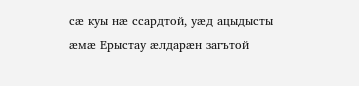сæ куы нæ ссардтой, уæд ацыдысты æмæ Ерыстау æлдарæн загътой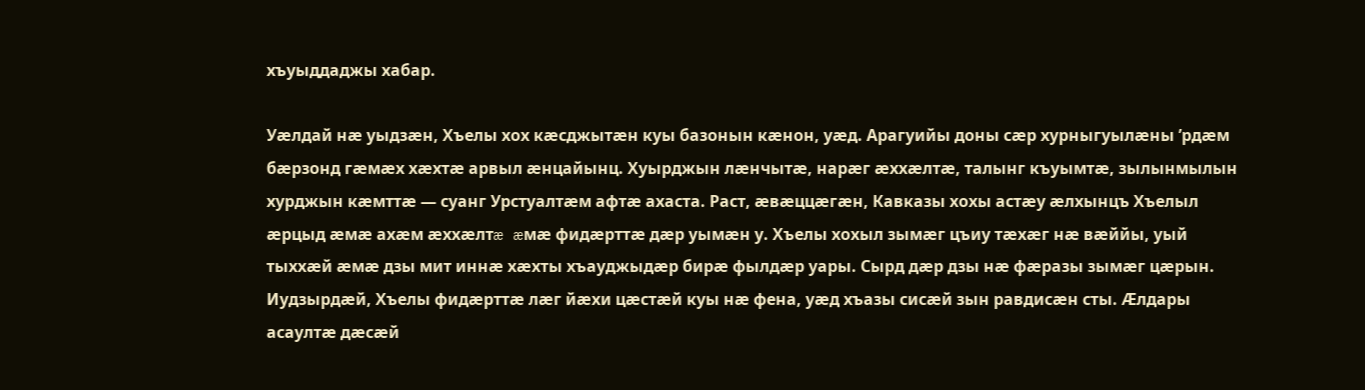хъуыддаджы хабар.

Уæлдай нæ уыдзæн, Хъелы хох кæсджытæн куы базонын кæнон, уæд. Арагуийы доны сæр хурныгуылæны ’рдæм бæрзонд гæмæх хæхтæ арвыл æнцайынц. Хуырджын лæнчытæ, нарæг æххæлтæ, талынг къуымтæ, зылынмылын хурджын кæмттæ — суанг Урстуалтæм афтæ ахаста. Раст, æвæццæгæн, Кавказы хохы астæу æлхынцъ Хъелыл æрцыд æмæ ахæм æххæлтæ æмæ фидæрттæ дæр уымæн у. Хъелы хохыл зымæг цъиу тæхæг нæ вæййы, уый тыххæй æмæ дзы мит иннæ хæхты хъауджыдæр бирæ фылдæр уары. Сырд дæр дзы нæ фæразы зымæг цæрын. Иудзырдæй, Хъелы фидæрттæ лæг йæхи цæстæй куы нæ фена, уæд хъазы сисæй зын равдисæн сты. Æлдары асаултæ дæсæй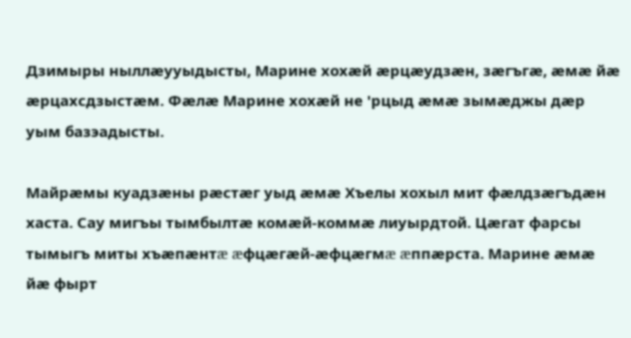Дзимыры ныллæууыдысты, Марине хохæй æрцæудзæн, зæгъгæ, æмæ йæ æрцахсдзыстæм. Фæлæ Марине хохæй не 'рцыд æмæ зымæджы дæр уым базэадысты.

Майрæмы куадзæны рæстæг уыд æмæ Хъелы хохыл мит фæлдзæгъдæн хаста. Сау мигъы тымбылтæ комæй-коммæ лиуырдтой. Цæгат фарсы тымыгъ миты хъæпæнтæ æфцæгæй-æфцæгмæ æппæрста. Марине æмæ йæ фырт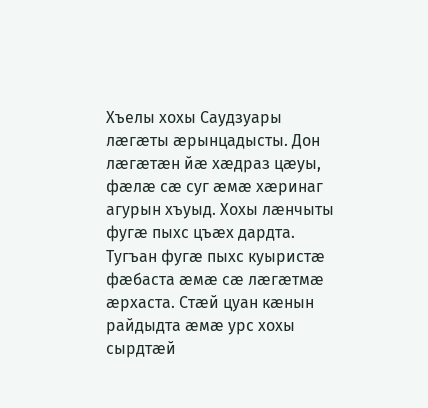Хъелы хохы Саудзуары лæгæты æрынцадысты. Дон лæгæтæн йæ хæдраз цæуы, фæлæ сæ суг æмæ хæринаг агурын хъуыд. Хохы лæнчыты фугæ пыхс цъæх дардта. Тугъан фугæ пыхс куыристæ фæбаста æмæ сæ лæгæтмæ æрхаста. Стæй цуан кæнын райдыдта æмæ урс хохы сырдтæй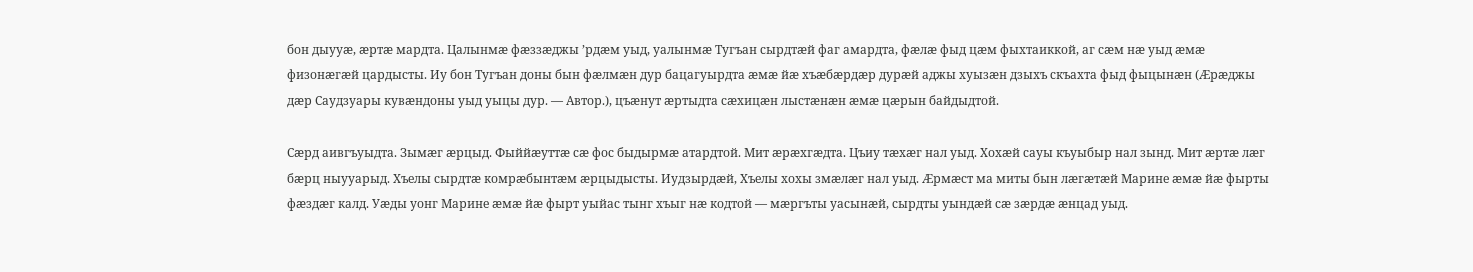бон дыууæ, æртæ мардта. Цалынмæ фæззæджы ’рдæм уыд, уалынмæ Тугъан сырдтæй фаг амардта, фæлæ фыд цæм фыхтаиккой, аг сæм нæ уыд æмæ физонæгæй цардысты. Иу бон Тугъан доны бын фæлмæн дур бацагуырдта æмæ йæ хъæбæрдæр дурæй аджы хуызæн дзыхъ скъахта фыд фыцынæн (Æрæджы дæр Саудзуары кувæндоны уыд уыцы дур. — Автор.), цъæнут æртыдта сæхицæн лыстæнæн æмæ цæрын байдыдтой.

Сæрд аивгъуыдта. Зымæг æрцыд. Фыййæуттæ сæ фос быдырмæ атардтой. Мит æрæхгæдта. Цъиу тæхæг нал уыд. Хохæй сауы къуыбыр нал зынд. Мит æртæ лæг бæрц ныууарыд. Хъелы сырдтæ комрæбынтæм æрцыдысты. Иудзырдæй, Хъелы хохы змæлæг нал уыд. Æрмæст ма миты бын лæгæтæй Марине æмæ йæ фырты фæздæг калд. Уæды уонг Марине æмæ йæ фырт уыйас тынг хъыг нæ кодтой — мæргъты уасынæй, сырдты уындæй сæ зæрдæ æнцад уыд.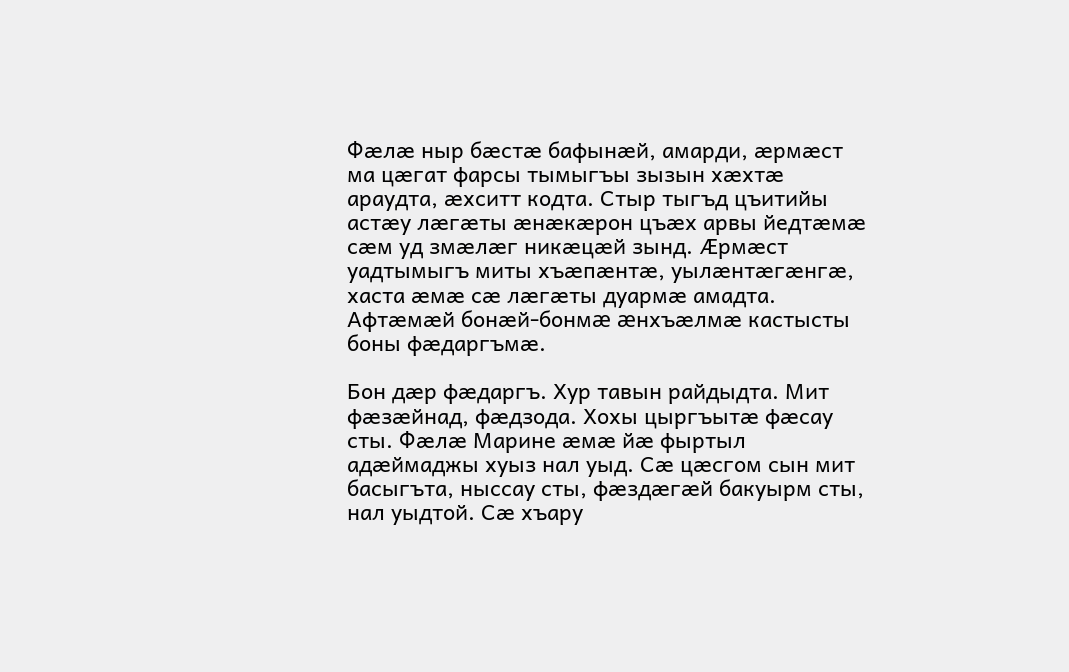Фæлæ ныр бæстæ бафынæй, амарди, æрмæст ма цæгат фарсы тымыгъы зызын хæхтæ араудта, æхситт кодта. Стыр тыгъд цъитийы астæу лæгæты æнæкæрон цъæх арвы йедтæмæ сæм уд змæлæг никæцæй зынд. Æрмæст уадтымыгъ миты хъæпæнтæ, уылæнтæгæнгæ, хаста æмæ сæ лæгæты дуармæ амадта. Афтæмæй бонæй-бонмæ æнхъæлмæ кастысты боны фæдаргъмæ.

Бон дæр фæдаргъ. Хур тавын райдыдта. Мит фæзæйнад, фæдзода. Хохы цыргъытæ фæсау сты. Фæлæ Марине æмæ йæ фыртыл адæймаджы хуыз нал уыд. Сæ цæсгом сын мит басыгъта, ныссау сты, фæздæгæй бакуырм сты, нал уыдтой. Сæ хъару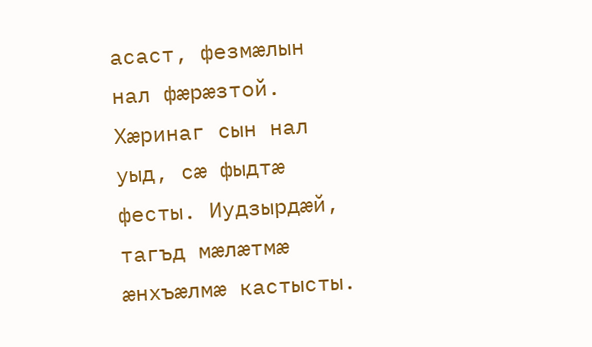асаст, фезмæлын нал фæрæзтой. Хæринаг сын нал уыд, сæ фыдтæ фесты. Иудзырдæй, тагъд мæлæтмæ æнхъæлмæ кастысты.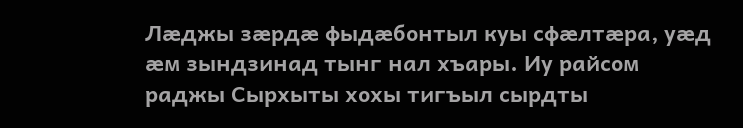Лæджы зæрдæ фыдæбонтыл куы сфæлтæра, уæд æм зындзинад тынг нал хъары. Иу райсом раджы Сырхыты хохы тигъыл сырдты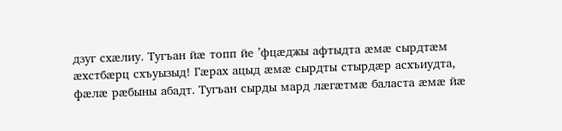дзуг схæлиу. Тугъан йæ топп йе ’фцæджы афтыдта æмæ сырдтæм æхстбæрц схъуызыд! Гæрах ацыд æмæ сырдты стырдæр асхъиудта, фæлæ рæбыны абадт. Тугъан сырды мард лæгæтмæ баласта æмæ йæ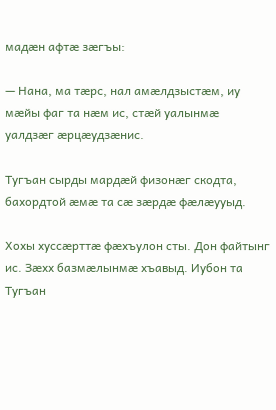мадæн афтæ зæгъы:

— Нана, ма тæрс, нал амæлдзыстæм, иу мæйы фаг та нæм ис, стæй уалынмæ уалдзæг æрцæудзæнис.

Тугъан сырды мардæй физонæг скодта, бахордтой æмæ та сæ зæрдæ фæлæууыд.

Хохы хуссæрттæ фæхъулон сты. Дон файтынг ис. Зæхх базмæлынмæ хъавыд. Иубон та Тугъан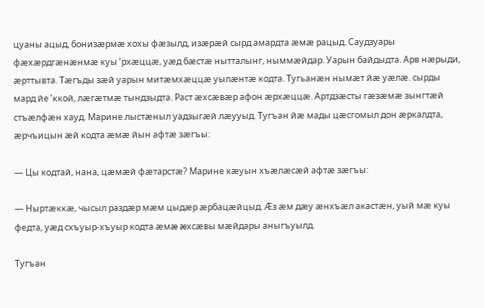цуаны ацыд, бонизæрмæ хохы фæзылд, изæрæй сырд амардта æмæ рацыд. Саудзуары фæхæрдгæнæнмæ куы ’рхæццæ, уæд бæстæ нытталынг, ныммæйдар. Уарын байдыдта. Арв нæрыди, æрттывта. Тæгъды зæй уарын митæмхæццæ уылæнтæ кодта. Тугьанæн нымæт йæ уæлæ. сырды мард йе ’ккой, лæгæтмæ тындзыдта. Раст æхсæвæр афон æрхæццæ. Артдзæсты гæзæмæ зынгтæй стъæлфæн хауд. Марине лыстæныл уадзыгæй лæууыд. Тугъан йæ мады цæсгомыл дон æркалдта, æрчъицын æй кодта æмæ йын афтæ зæгъы:

— Цы кодтай, нана, цæмæй фæтарстæ? Марине кæуын хъæлæсæй афтæ зæгъы:

— Ныртæккæ, чысыл раздæр мæм цыдæр æрбацæйцыд. Æз æм дæу æнхъæл акастæн, уый мæ куы федта, уæд схъуыр-хъуыр кодта æмæ æхсæвы мæйдары аныгъуылд.

Тугъан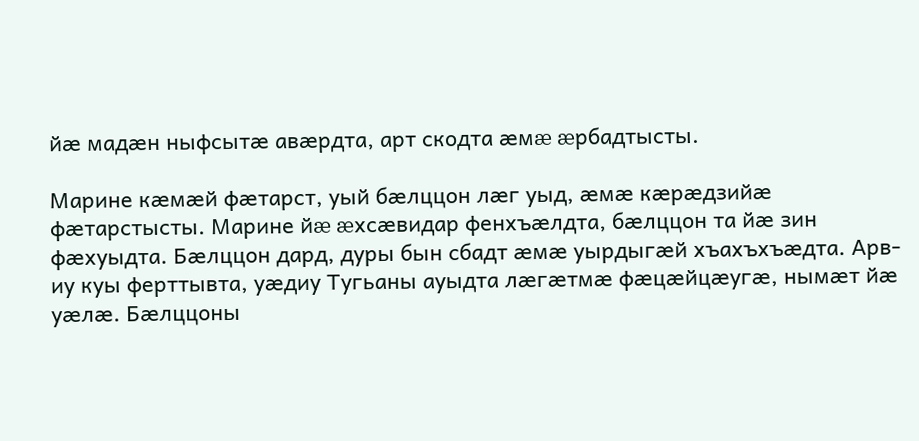йæ мадæн ныфсытæ авæрдта, арт скодта æмæ æрбадтысты.

Марине кæмæй фæтарст, уый бæлццон лæг уыд, æмæ кæрæдзийæ фæтарстысты. Марине йæ æхсæвидар фенхъæлдта, бæлццон та йæ зин фæхуыдта. Бæлццон дард, дуры бын сбадт æмæ уырдыгæй хъахъхъæдта. Арв-иу куы ферттывта, уæдиу Тугьаны ауыдта лæгæтмæ фæцæйцæугæ, нымæт йæ уæлæ. Бæлццоны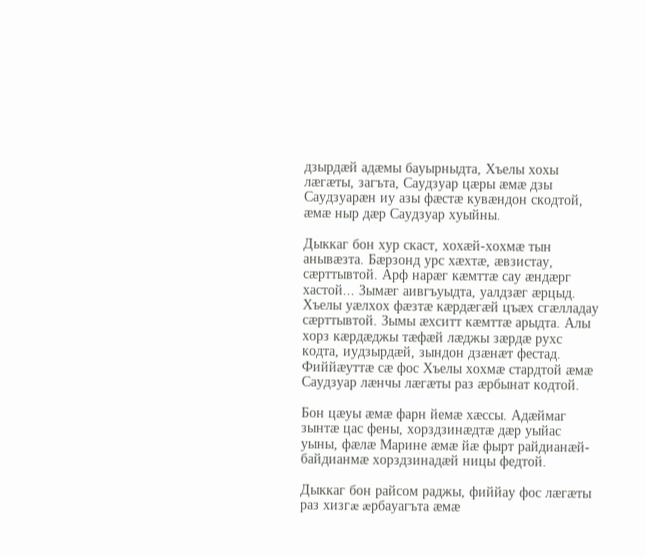дзырдæй адæмы бауырныдта, Хъелы хохы лæгæты, загъта, Саудзуар цæры æмæ дзы Саудзуарæн иу азы фæстæ кувæндон скодтой, æмæ ныр дæр Саудзуар хуыйны.

Дыккаг бон хур скаст, хохæй-хохмæ тын анывæзта. Бæрзонд урс хæхтæ, æвзистау, сæрттывтой. Арф нарæг кæмттæ сау æндæрг хастой... Зымæг аивгъуыдта, уалдзæг æрцыд. Хъелы уæлхох фæзтæ кæрдæгæй цъæх сгæлладау сæрттывтой. Зымы æхситт кæмттæ арыдта. Алы хорз кæрдæджы тæфæй лæджы зæрдæ рухс кодта, иудзырдæй, зындон дзæнæт фестад. Фиййæуттæ сæ фос Хъелы хохмæ стардтой æмæ Саудзуар лæнчы лæгæты раз æрбынат кодтой.

Бон цæуы æмæ фарн йемæ хæссы. Адæймаг зынтæ цас фены, хорздзинæдтæ дæр уыйас уыны, фæлæ Марине æмæ йæ фырт райдианæй- байдианмæ хорздзинадæй ницы федтой.

Дыккаг бон райсом раджы, фиййау фос лæгæты раз хизгæ æрбауагъта æмæ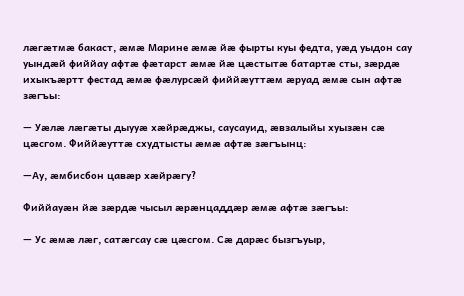лæгæтмæ бакаст, æмæ Марине æмæ йæ фырты куы федта, уæд уыдон сау уындæй фиййау афтæ фæтарст æмæ йæ цæстытæ батартæ сты, зæрдæ ихыкъæртт фестад æмæ фæлурсæй фиййæуттæм æруад æмæ сын афтæ зæгъы:

— Уæлæ лæгæты дыууæ хæйрæджы, саусауид, æвзалыйы хуызæн сæ цæсгом. Фиййæуттæ схудтысты æмæ афтæ зæгъынц:

—Ау, æмбисбон цавæр хæйрæгу?

Фиййауæн йæ зæрдæ чысыл æрæнцаддæр æмæ афтæ зæгъы:

— Ус æмæ лæг, сатæгсау сæ цæсгом. Сæ дарæс бызгъуыр,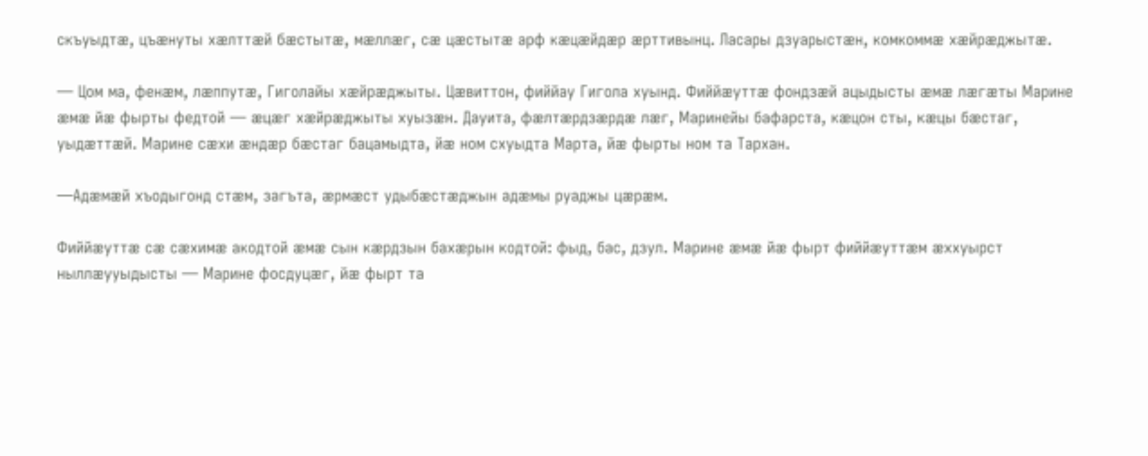скъуыдтæ, цъæнуты хæлттæй бæстытæ, мæллæг, сæ цæстытæ арф кæцæйдæр æрттивынц. Ласары дзуарыстæн, комкоммæ хæйрæджытæ.

— Цом ма, фенæм, лæппутæ, Гиголайы хæйрæджыты. Цæвиттон, фиййау Гигола хуынд. Фиййæуттæ фондзæй ацыдысты æмæ лæгæты Марине æмæ йæ фырты федтой — æцæг хæйрæджыты хуызæн. Дауита, фæлтæрдзæрдæ лæг, Маринейы бафарста, кæцон сты, кæцы бæстаг, уыдæттæй. Марине сæхи æндæр бæстаг бацамыдта, йæ ном схуыдта Марта, йæ фырты ном та Тархан.

—Адæмæй хъодыгонд стæм, загъта, æрмæст удыбæстæджын адæмы руаджы цæрæм.

Фиййæуттæ сæ сæхимæ акодтой æмæ сын кæрдзын бахæрын кодтой: фыд, бас, дзул. Марине æмæ йæ фырт фиййæуттæм æххуырст ныллæууыдысты — Марине фосдуцæг, йæ фырт та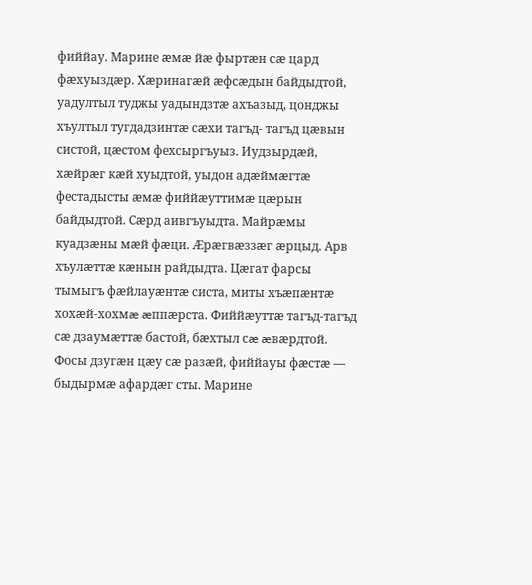фиййау. Марине æмæ йæ фыртæн сæ цард фæхуыздæр. Хæринагæй æфсæдын байдыдтой, уадултыл туджы уадындзтæ ахъазыд, цонджы хъултыл тугдадзинтæ сæхи тагъд- тагъд цæвын систой, цæстом фехсыргъуыз. Иудзырдæй, хæйрæг кæй хуыдтой, уыдон адæймæгтæ фестадысты æмæ фиййæуттимæ цæрын байдыдтой. Сæрд аивгъуыдта. Майрæмы куадзæны мæй фæци. Æрæгвæззæг æрцыд. Арв хъулæттæ кæнын райдыдта. Цæгат фарсы тымыгъ фæйлауæнтæ систа, миты хъæпæнтæ хохæй-хохмæ æппæрста. Фиййæуттæ тагъд-тагъд сæ дзаумæттæ бастой, бæхтыл сæ æвæрдтой. Фосы дзугæн цæу сæ разæй, фиййауы фæстæ — быдырмæ афардæг сты. Марине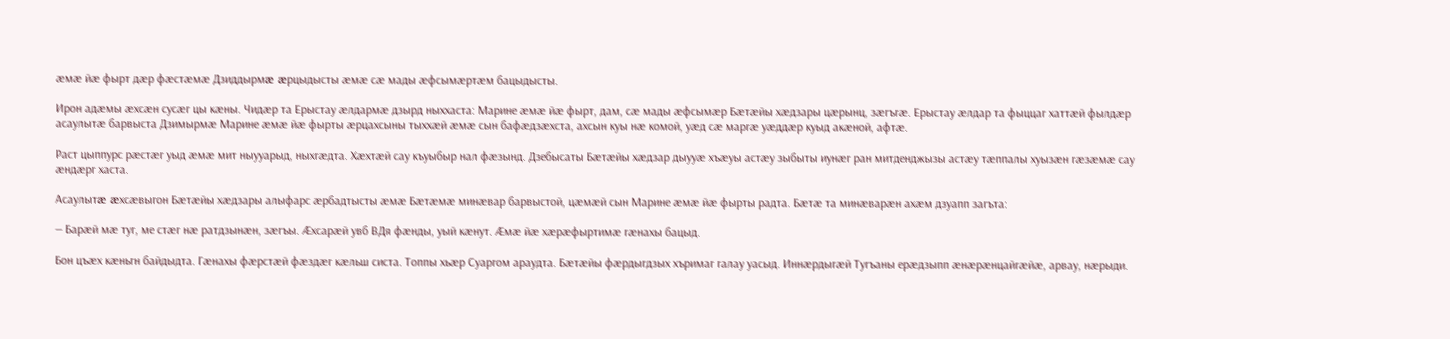æмæ йæ фырт дæр фæстæмæ Дзиддырмæ æрцыдысты æмæ сæ мады æфсымæртæм бацыдысты.

Ирон адæмы æхсæн сусæг цы кæны. Чидæр та Ерыстау æлдармæ дзырд ныххаста: Марине æмæ йæ фырт, дам, сæ мады æфсымæр Бæтæйы хæдзары цæрынц, зæгъгæ. Ерыстау æлдар та фыццаг хаттæй фылдæр асаулытæ барвыста Дзимырмæ Марине æмæ йæ фырты æрцахсыны тыххæй æмæ сын бафæдзæхста, ахсын куы нæ комой, уæд сæ маргæ уæддæр куыд акæной, афтæ.

Раст цыппурс рæстæг уыд æмæ мит ныууарыд, ныхгæдта. Хæхтæй сау къуыбыр нал фæзынд. Дзебысаты Бæтæйы хæдзар дыууæ хъæуы астæу зыбыты иунæг ран митденджызы астæу тæппалы хуызæн гæзæмæ сау æндæрг хаста.

Асаулытæ æхсæвыгон Бæтæйы хæдзары алыфарс æрбадтысты æмæ Бæтæмæ минæвар барвыстой, цæмæй сын Марине æмæ йæ фырты радта. Бæтæ та минæварæн ахæм дзуапп загъта:

— Барæй мæ туг, ме стæг нæ ратдзынæн, зæгъы. Æхсарæй увб ВДя фæнды, уый кæнут. Æмæ йæ хæрæфыртимæ гæнахы бацыд.

Бон цъæх кæньгн байдыдта. Гæнахы фæрстæй фæздæг кæльш систа. Топпы хьæр Суаргом араудта. Бæтæйы фæрдыгдзых хъримаг галау уасыд. Иннæрдыгæй Тугъаны ерæдзыпп æнæрæнцайгæйæ, арвау, нæрыди.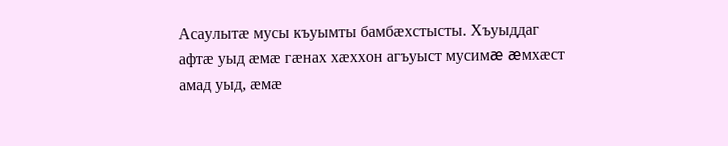Асаулытæ мусы къуымты бамбæхстысты. Хъуыддаг афтæ уыд æмæ гæнах хæххон агъуыст мусимæ æмхæст амад уыд, æмæ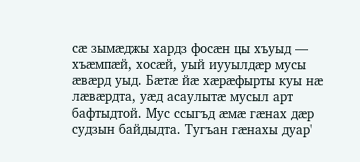сæ зымæджы хардз фосæн цы хъуыд — хъæмпæй, хосæй, уый иууылдæр мусы æвæрд уыд. Бæтæ йæ хæрæфырты куы нæ лæвæрдта, уæд асаулытæ мусыл арт бафтыдтой. Мус ссыгъд æмæ гæнах дæр судзын байдыдта. Тугъан гæнахы дуар'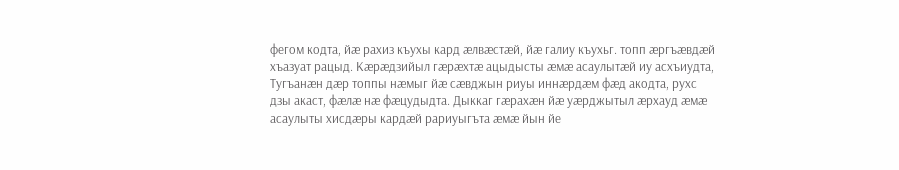фегом кодта, йæ рахиз къухы кард æлвæстæй, йæ галиу къухьг. топп æргъæвдæй хъазуат рацыд. Кæрæдзийыл гæрæхтæ ацыдысты æмæ асаулытæй иу асхъиудта, Тугъанæн дæр топпы нæмыг йæ сæвджын риуы иннæрдæм фæд акодта, рухс дзы акаст, фæлæ нæ фæцудыдта. Дыккаг гæрахæн йæ уæрджытыл æрхауд æмæ асаулыты хисдæры кардæй рариуыгъта æмæ йын йе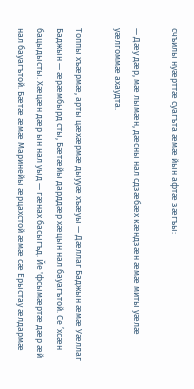счъилы нуæрттæ суагъта æмæ йын афтæ зæгъы:

— Дæу дæр, мæ лымæн, дæсны нал сдзæбæх кæндзæн æмæ миты уæлæ уæлгоммæ ахаудта.

Топпы хъæрмæ, арты цæхæрмæ дыууæ хъæуы — Дæллаг Баджын æмæ Уæллаг Баджын — æрæмбырд сты, Бæтæйы дарддæр хæцын нал бауагътой. Се ’хсæн бацыдысты. Хæцæн дæр ын нал уыд — гæнах басыгъд. Йе 'фсымæртæ дæр æй нал бауагътой. Бæтæ æмæ Маринейы æрцахстой æмæ сæ Ерыстау æлдармæ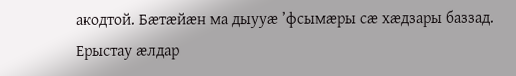акодтой. Бæтæйæн ма дыууæ ’фсымæры сæ хæдзары баззад. Ерыстау æлдар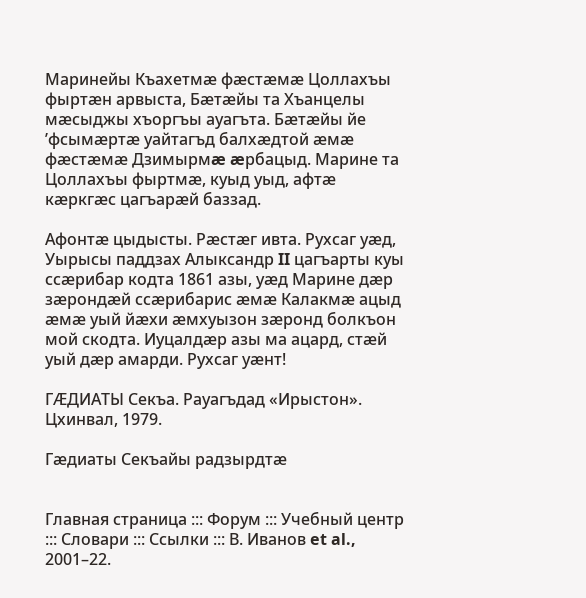Маринейы Къахетмæ фæстæмæ Цоллахъы фыртæн арвыста, Бæтæйы та Хъанцелы мæсыджы хъоргъы ауагъта. Бæтæйы йе ’фсымæртæ уайтагъд балхæдтой æмæ фæстæмæ Дзимырмæ æрбацыд. Марине та Цоллахъы фыртмæ, куыд уыд, афтæ кæркгæс цагъарæй баззад.

Афонтæ цыдысты. Рæстæг ивта. Рухсаг уæд, Уырысы паддзах Алыксандр II цагъарты куы ссæрибар кодта 1861 азы, уæд Марине дæр зæрондæй ссæрибарис æмæ Калакмæ ацыд æмæ уый йæхи æмхуызон зæронд болкъон мой скодта. Иуцалдæр азы ма ацард, стæй уый дæр амарди. Рухсаг уæнт!

ГÆДИАТЫ Секъа. Рауагъдад «Ирыстон». Цхинвал, 1979.

Гæдиаты Секъайы радзырдтæ


Главная страница ::: Форум ::: Учебный центр ::: Словари ::: Ссылки ::: В. Иванов et al., 2001–22.